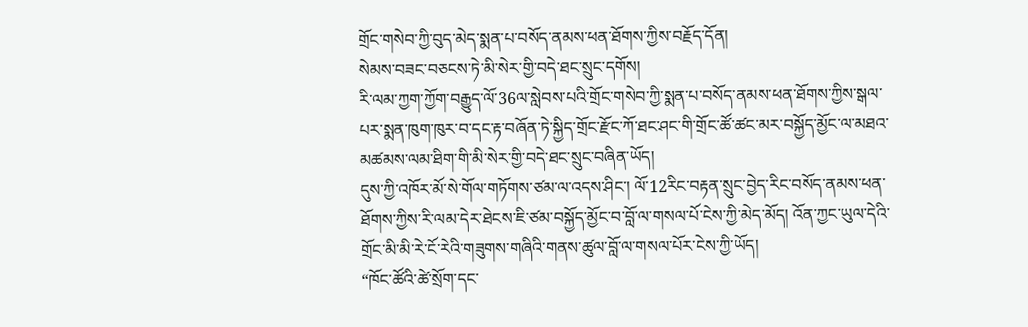གྲོང་གསེབ་ཀྱི་བུད་མེད་སྨན་པ་བསོད་ནམས་ཕན་ཐོགས་ཀྱིས་བརྗོད་དོན།
སེམས་བཟང་བཅངས་ཏེ་མི་སེར་གྱི་བདེ་ཐང་སྲུང་དགོས།
རི་ལམ་ཀྱག་ཀྱོག་བརྒྱུད་ལོ་36ལ་སླེབས་པའི་གྲོང་གསེབ་ཀྱི་སྨན་པ་བསོད་ནམས་ཕན་ཐོགས་ཀྱིས་སྒལ་པར་སྨན་ཁུག་ཁུར་བ་དང་རྟ་བཞོན་ཏེ་སྐྱིད་གྲོང་རྫོང་ཀོ་ཐང་ཤང་གི་གྲོང་ཚོ་ཚང་མར་བསྐྱོད་མྱོང་ལ་མཐའ་མཚམས་ལམ་ཐིག་གི་མི་སེར་གྱི་བདེ་ཐང་སྲུང་བཞིན་ཡོད།
དུས་ཀྱི་འཁོར་མོ་སེ་གོལ་གཏོགས་ཙམ་ལ་འདས་ཤིང་། ལོ་12རིང་བརྟན་སྲུང་བྱེད་རིང་བསོད་ནམས་ཕན་ཐོགས་ཀྱིས་རི་ལམ་དེར་ཐེངས་ཇི་ཙམ་བསྐྱོད་མྱོང་བ་བློ་ལ་གསལ་པོ་ངེས་ཀྱི་མེད་མོད། འོན་ཀྱང་ཡུལ་དེའི་གྲོང་མི་མི་རེ་ངོ་རེའི་གཟུགས་གཞིའི་གནས་ཚུལ་བློ་ལ་གསལ་པོར་ངེས་ཀྱི་ཡོད།
“ཁོང་ཚོའི་ཚེ་སྲོག་དང་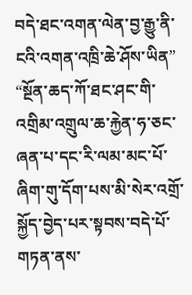བདེ་ཐང་འགན་ལེན་བྱ་རྒྱུ་ནི་ངའི་འགན་འཁྲི་ཆེ་ཤོས་ཡིན”
“སྔོན་ཆད་ཀོ་ཐང་ཤང་གི་འགྲིམ་འགྲུལ་ཆ་རྐྱེན་ཧ་ཅང་ཞན་པ་དང་རི་ལམ་མང་པོ་ཞིག་གུ་དོག་པས་མི་སེར་འགྲོ་སྐྱོད་བྱེད་པར་སྟབས་བདེ་པོ་གཏན་ནས་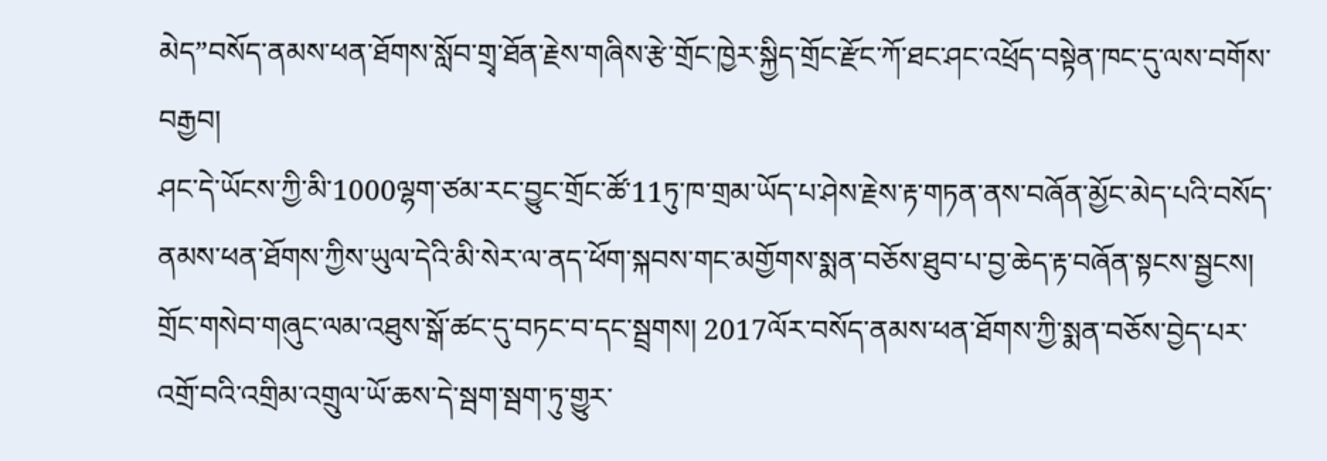མེད”བསོད་ནམས་ཕན་ཐོགས་སློབ་གྲྭ་ཐོན་རྗེས་གཞིས་རྩེ་གྲོང་ཁྱེར་སྐྱིད་གྲོང་རྫོང་ཀོ་ཐང་ཤང་འཕྲོད་བསྟེན་ཁང་དུ་ལས་བགོས་བརྒྱབ།
ཤང་དེ་ཡོངས་ཀྱི་མི་1000ལྷག་ཙམ་རང་བྱུང་གྲོང་ཚོ་11ཏུ་ཁ་གྲམ་ཡོད་པ་ཤེས་རྗེས་རྟ་གཏན་ནས་བཞོན་མྱོང་མེད་པའི་བསོད་ནམས་ཕན་ཐོགས་ཀྱིས་ཡུལ་དེའི་མི་སེར་ལ་ནད་ཕོག་སྐབས་གང་མགྱོགས་སྨན་བཅོས་ཐུབ་པ་བྱ་ཆེད་རྟ་བཞོན་སྟངས་སྦྱངས།
གྲོང་གསེབ་གཞུང་ལམ་འཐུས་སྒོ་ཚང་དུ་བཏང་བ་དང་སྦྲགས། 2017ལོར་བསོད་ནམས་ཕན་ཐོགས་ཀྱི་སྨན་བཅོས་བྱེད་པར་འགྲོ་བའི་འགྲིམ་འགྲུལ་ཡོ་ཆས་དེ་སྦག་སྦག་ཏུ་གྱུར་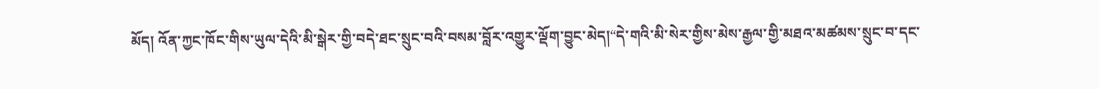མོད། འོན་ཀྱང་ཁོང་གིས་ཡུལ་དེའི་མི་སྒེར་གྱི་བདེ་ཐང་སྲུང་བའི་བསམ་བློར་འགྱུར་ལྡོག་བྱུང་མེད།“དེ་གའི་མི་སེར་གྱིས་མེས་རྒྱལ་གྱི་མཐའ་མཚམས་སྲུང་བ་དང་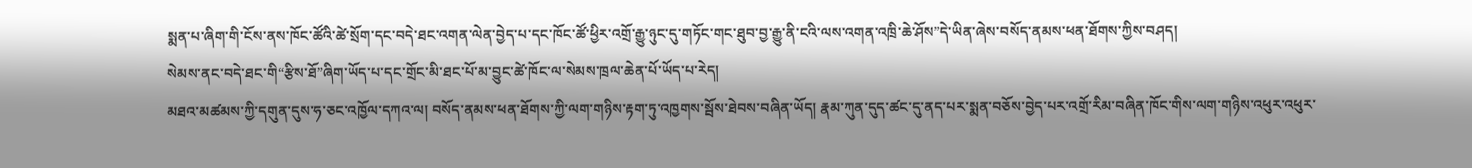སྨན་པ་ཞིག་གི་ངོས་ནས་ཁོང་ཚོའི་ཚེ་སྲོག་དང་བདེ་ཐང་འགན་ལེན་བྱེད་པ་དང་ཁོང་ཚོ་ཕྱིར་འགྲོ་རྒྱུ་ཉུང་དུ་གཏོང་གང་ཐུབ་བྱ་རྒྱུ་ནི་ངའི་ལས་འགན་འཁྲི་ཆེ་ཤོས”དེ་ཡིན་ཞེས་བསོད་ནམས་ཕན་ཐོགས་ཀྱིས་བཤད།
སེམས་ནང་བདེ་ཐང་གི“རྩིས་ཐོ”ཞིག་ཡོད་པ་དང་གྲོང་མི་ཐང་པོ་མ་བྱུང་ཚེ་ཁོང་ལ་སེམས་ཁྲལ་ཆེན་པོ་ཡོད་པ་རེད།
མཐའ་མཚམས་ཀྱི་དགུན་དུས་ཧ་ཅང་འཁྱོལ་དཀའ་ལ། བསོད་ནམས་ཕན་ཐོགས་ཀྱི་ལག་གཉིས་རྟག་ཏུ་འཁྱགས་སྦོས་ཐེབས་བཞིན་ཡོད། རྣམ་ཀུན་དུད་ཚང་དུ་ནད་པར་སྨན་བཅོས་བྱེད་པར་འགྲོ་རིམ་བཞིན་ཁོང་གིས་ལག་གཉིས་འཕུར་འཕུར་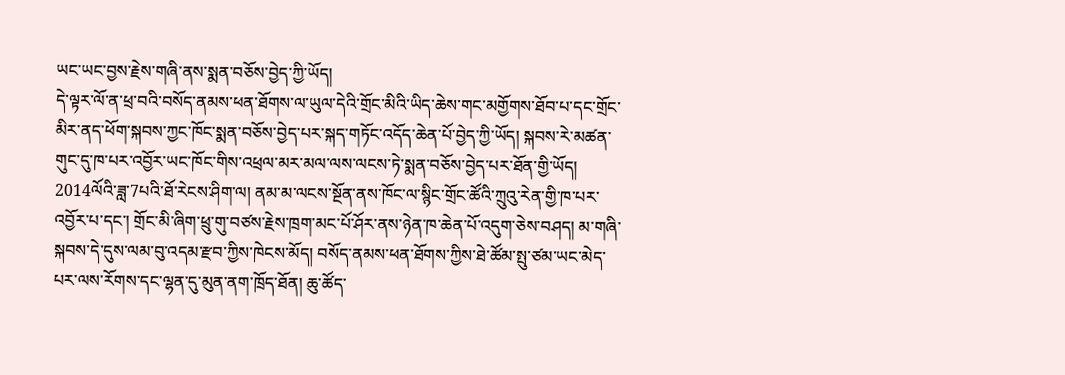ཡང་ཡང་བྱས་རྗེས་གཞི་ནས་སྨན་བཅོས་བྱེད་ཀྱི་ཡོད།
དེ་ལྟར་ལོ་ན་ཕྲ་བའི་བསོད་ནམས་ཕན་ཐོགས་ལ་ཡུལ་དེའི་གྲོང་མིའི་ཡིད་ཆེས་གང་མགྱོགས་ཐོབ་པ་དང་གྲོང་མིར་ནད་ཕོག་སྐབས་ཀྱང་ཁོང་སྨན་བཅོས་བྱེད་པར་སྐད་གཏོང་འདོད་ཆེན་པོ་བྱེད་ཀྱི་ཡོད། སྐབས་རེ་མཚན་གུང་དུ་ཁ་པར་འབྱོར་ཡང་ཁོང་གིས་འཕྲལ་མར་མལ་ལས་ལངས་ཏེ་སྨན་བཅོས་བྱེད་པར་ཐོན་གྱི་ཡོད།
2014ལོའི་ཟླ་7པའི་ཐོ་རེངས་ཤིག་ལ། ནམ་མ་ལངས་སྔོན་ནས་ཁོང་ལ་སྙིང་གྲོང་ཚོའི་ཀྲུའུ་རེན་གྱི་ཁ་པར་འབྱོར་པ་དང་། གྲོང་མི་ཞིག་ཕྲུ་གུ་བཙས་རྗེས་ཁྲག་མང་པོ་ཤོར་ནས་ཉེན་ཁ་ཆེན་པོ་འདུག་ཅེས་བཤད། མ་གཞི་སྐབས་དེ་དུས་ལམ་བུ་འདམ་རྫབ་ཀྱིས་ཁེངས་མོད། བསོད་ནམས་ཕན་ཐོགས་ཀྱིས་ཐེ་ཚོམ་སྤུ་ཙམ་ཡང་མེད་པར་ལས་རོགས་དང་ལྷན་དུ་མུན་ནག་ཁྲོད་ཐོན། ཆུ་ཚོད་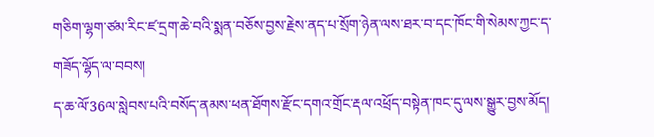གཅིག་ལྷག་ཙམ་རིང་ཛ་དྲག་ཆེ་བའི་སྨན་བཅོས་བྱས་རྗེས་ནད་པ་སྲོག་ཉེན་ལས་ཐར་བ་དང་ཁོང་གི་སེམས་ཀྱང་ད་གཟོད་ལྷོད་ལ་བབས།
ད་ཆ་ལོ་36ལ་སླེབས་པའི་བསོད་ནམས་ཕན་ཐོགས་རྫོང་དགའ་གྲོང་རྡལ་འཕྲོད་བསྟེན་ཁང་དུ་ལས་སྒྱུར་བྱས་མོད།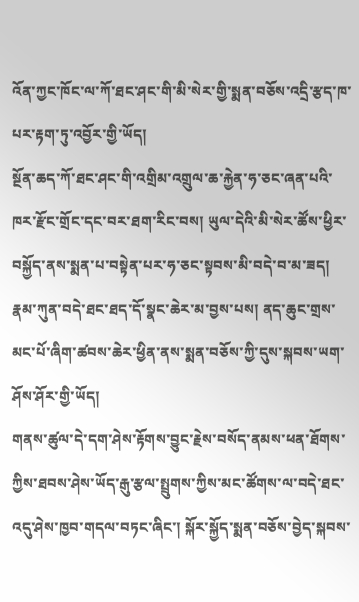འོན་ཀྱང་ཁོང་ལ་ཀོ་ཐང་ཤང་གི་མི་སེར་གྱི་སྨན་བཅོས་འདྲི་རྩད་ཁ་པར་རྟག་ཏུ་འབྱོར་གྱི་ཡོད།
སྔོན་ཆད་ཀོ་ཐང་ཤང་གི་འགྲིམ་འགྲུལ་ཆ་རྐྱེན་ཧ་ཅང་ཞན་པའི་ཁར་རྫོང་གྲོང་དང་བར་ཐག་རིང་བས། ཡུལ་དེའི་མི་སེར་ཚོས་ཕྱིར་བསྐྱོད་ནས་སྨན་པ་བསྟེན་པར་ཧ་ཅང་སྟབས་མི་བདེ་བ་མ་ཟད། རྣམ་ཀུན་བདེ་ཐང་ཐད་དོ་སྣང་ཆེར་མ་བྱས་པས། ནད་ཆུང་གྲས་མང་པོ་ཞིག་ཚབས་ཆེར་ཕྱིན་ནས་སྨན་བཅོས་ཀྱི་དུས་སྐབས་ཡག་ཤོས་ཤོར་གྱི་ཡོད།
གནས་ཚུལ་དེ་དག་ཤེས་རྟོགས་བྱུང་རྗེས་བསོད་ནམས་ཕན་ཐོགས་ཀྱིས་ཐབས་ཤེས་ཡོད་རྒུ་རྩལ་སྤྲུགས་ཀྱིས་མང་ཚོགས་ལ་བདེ་ཐང་འདུ་ཤེས་ཁྱབ་གདལ་བཏང་ཞིང་། སྐོར་སྐྱོད་སྨན་བཅོས་བྱེད་སྐབས་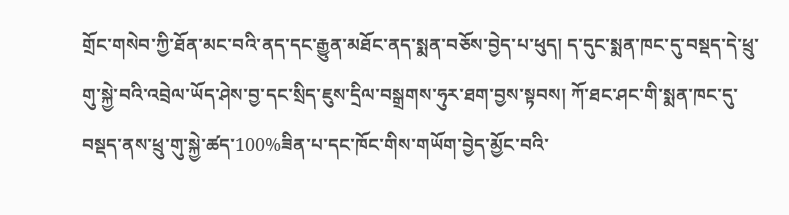གྲོང་གསེབ་ཀྱི་ཐོན་མང་བའི་ནད་དང་རྒྱུན་མཐོང་ནད་སྨན་བཅོས་བྱེད་པ་ཕུད། ད་དུང་སྨན་ཁང་དུ་བསྡད་དེ་ཕྲུ་གུ་སྐྱེ་བའི་འབྲེལ་ཡོད་ཤེས་བྱ་དང་སྲིད་ཇུས་དྲིལ་བསྒྲགས་ཧུར་ཐག་བྱས་སྟབས། ཀོ་ཐང་ཤང་གི་སྨན་ཁང་དུ་བསྡད་ནས་ཕྲུ་གུ་སྐྱེ་ཚད་100%ཟིན་པ་དང་ཁོང་གིས་གཡོག་བྱེད་མྱོང་བའི་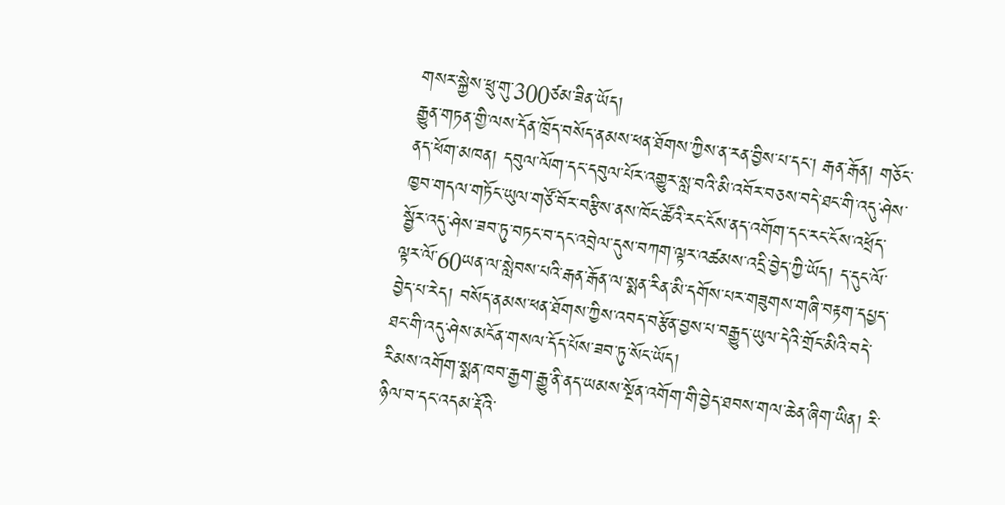གསར་སྐྱེས་ཕྲུ་གུ་300ཙམ་ཟིན་ཡོད།
རྒྱུན་གཏན་གྱི་ལས་དོན་ཁྲོད་བསོད་ནམས་ཕན་ཐོགས་ཀྱིས་ན་རན་བྱིས་པ་དང་། རྒན་རྒོན། གཅོང་ནད་ཕོག་མཁན། དབུལ་ལོག་དང་དབུལ་པོར་འགྱུར་སླ་བའི་མི་འབོར་བཅས་བདེ་ཐང་གི་འདུ་ཤེས་ཁྱབ་གདལ་གཏོང་ཡུལ་གཙོ་བོར་བརྩིས་ནས་ཁོང་ཚོའི་རང་ངོས་ནད་འགོག་དང་རང་ངོས་འཕྲོད་སྦྱོར་འདུ་ཤེས་ཟབ་ཏུ་བཏང་བ་དང་འབྲེལ་དུས་བཀག་ལྟར་འཚམས་འདྲི་བྱེད་ཀྱི་ཡོད། ད་དུང་ལོ་ལྟར་ལོ་60ཡན་ལ་སླེབས་པའི་རྒན་རྒོན་ལ་སྨན་རིན་མི་དགོས་པར་གཟུགས་གཞི་བརྟག་དཔྱད་བྱེད་པ་རེད། བསོད་ནམས་ཕན་ཐོགས་ཀྱིས་འབད་བརྩོན་བྱས་པ་བརྒྱུད་ཡུལ་དེའི་གྲོང་མིའི་བདེ་ཐང་གི་འདུ་ཤེས་མངོན་གསལ་དོད་པོས་ཟབ་ཏུ་སོང་ཡོད།
རིམས་འགོག་སྨན་ཁབ་རྒྱག་རྒྱུ་ནི་ནད་ཡམས་སྔོན་འགོག་གི་བྱེད་ཐབས་གལ་ཆེན་ཞིག་ཡིན། རི་ཉིལ་བ་དང་འདམ་རྡོའི་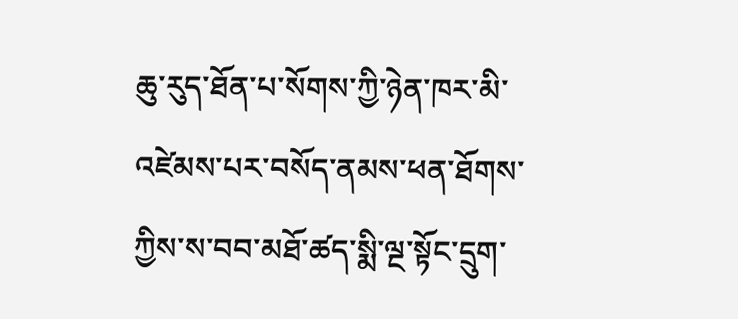ཆུ་རུད་ཐོན་པ་སོགས་ཀྱི་ཉེན་ཁར་མི་འཛེམས་པར་བསོད་ནམས་ཕན་ཐོགས་ཀྱིས་ས་བབ་མཐོ་ཚད་སྨི་ལྔ་སྟོང་དྲུག་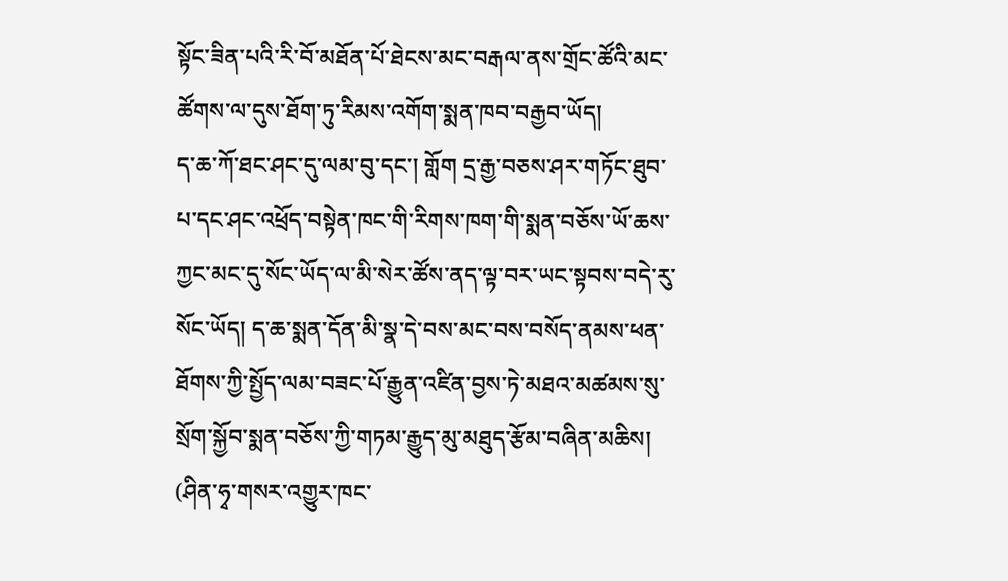སྟོང་ཟིན་པའི་རི་བོ་མཐོན་པོ་ཐེངས་མང་བརྒལ་ནས་གྲོང་ཚོའི་མང་ཚོགས་ལ་དུས་ཐོག་ཏུ་རིམས་འགོག་སྨན་ཁབ་བརྒྱབ་ཡོད།
ད་ཆ་ཀོ་ཐང་ཤང་དུ་ལམ་བུ་དང་། གློག དྲ་རྒྱ་བཅས་ཤར་གཏོང་ཐུབ་པ་དང་ཤང་འཕྲོད་བསྟེན་ཁང་གི་རིགས་ཁག་གི་སྨན་བཅོས་ཡོ་ཆས་ཀྱང་མང་དུ་སོང་ཡོད་ལ་མི་སེར་ཚོས་ནད་ལྟ་བར་ཡང་སྟབས་བདེ་རུ་སོང་ཡོད། ད་ཆ་སྨན་དོན་མི་སྣ་དེ་བས་མང་བས་བསོད་ནམས་ཕན་ཐོགས་ཀྱི་སྤྱོད་ལམ་བཟང་པོ་རྒྱུན་འཛིན་བྱས་ཏེ་མཐའ་མཚམས་སུ་སྲོག་སྐྱོབ་སྨན་བཅོས་ཀྱི་གཏམ་རྒྱུད་མུ་མཐུད་རྩོམ་བཞིན་མཆིས།
(ཤིན་ཧྭ་གསར་འགྱུར་ཁང་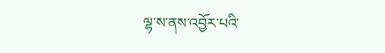ལྷ་ས་ནས་འབྱོར་པའི་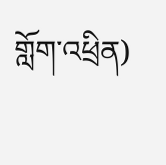གློག་འཕྲིན)